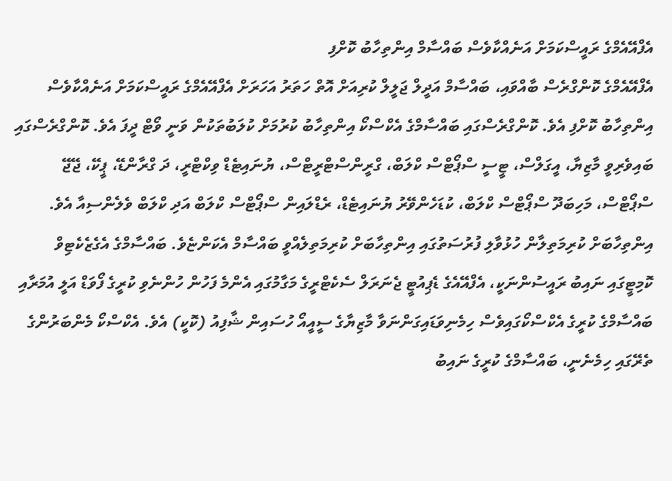އެފްއޭއެމްގެ ރައީސްކަމަށް އަނެއްކާވެސް ބައްސާމް އިންތިހާބު ކޮށްފި
އެފްއޭއެމްގެ ކޮންގްރެސް ބާއްވައި، ބައްސާމް އަދީލް ޖަލީލް ކުރިއަށް އޮތް ހަތަރު އަހަރަށް އެފްއޭއެމްގެ ރައީސްކަމަށް އަނެއްކާވެސް އިންތިހާބު ކޮށްފި އެވެ. ކޮންގްރެސްގައި ބައްސާމްގެ އެކްސްކޯ އިންތިހާބު ކުރުމަށް ކުލަބުތަކުން ވަނީ ވޯޓް ދީފަ އެވެ. ކޮންގްރެސްގައި ބައިވެރިވީ މާޒިޔާ، އީގަލްސް، ޓީސީ ސްޕޯޓްސް ކްލަބް، ގްރީންސްޓްރީޓްސް، ޔުނައިޓެޑް ވިކްޓްރީ، ދަ ގްރާންޑޭ، ޕީކޭ، ޖޭޖޭ ސްޕޯޓްސް، މަހިބަދޫ ސްޕޯޓްސް ކްލަބް، ކުޑަހެންވޭރު ޔުނައިޓެޑް، ރެޑްލައިން ސްޕޯޓްސް ކްލަބް އަދި ކްލަބް ވެލެންސިއާ އެވެ. އިންތިހާބަށް ކުރިމަތިލާން ހުޅުވާލި ފުރުސަތުގައި އިންތިހާބަށް ކުރިމަތިލެއްވީ ބައްސާމް އެކަންޏެވެ. ބައްސާމްގެ އެގެޒެކެޓިވް ކޮމިޓީގައި ނައިބު ރައީސުންނަކީ، އެފްއޭއެގެ ޑެޕިއުޓީ ޖެނަރަލް ސެކެޓްރީގެ މަގާމުގައި އެންމެ ފަހުން ހުންނެވި ކުރީގެ ފޯވަޑް އަލީ އުމަރާއި ބައްސާމްގެ ކުރީގެ އެކްސްކޯގައިވެސް ހިމެނިވަޑައިގަންނަވާ މާޒިޔާގެ ސީއީއޯ ހުސައިން ޝާފިއު (ކޮކީ) އެވެ. އެކްސްކޯ މެންބަރުންގެ ތެރޭގައި ހިމެނެނީ، ބައްސާމްގެ ކުރީގެ ނައިބު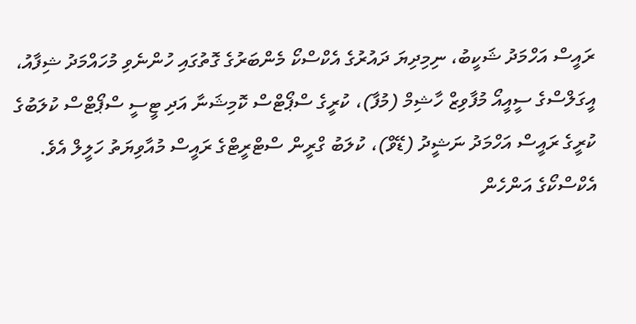ރައީސް އަހްމަދު ޝަކީބު، ނިމިދިޔަ ދައުރުގެ އެކްސްކޯ މެންބަރުގެ ގޮތުގައި ހުންނެވި މުހައްމަދު ޝިފާއު، އީގަލްސްގެ ސީއީއޯ މުފާވިޒް ހާޝިމް (މުފާ)، ކުރީގެ ސްޕޯޓްސް ކޮމިޝަނާ އަދި ޓީސީ ސްޕޯޓްސް ކުލަބުގެ ކުރީގެ ރައީސް އަހްމަދު ނަޝީދު (ޑޭވް)، ކުލަބު ގްރީން ސްޓްރީޓްގެ ރައީސް މުއާވިޔަތު ހަލީލް އެވެ. އެކްސްކޯގެ އަންހެން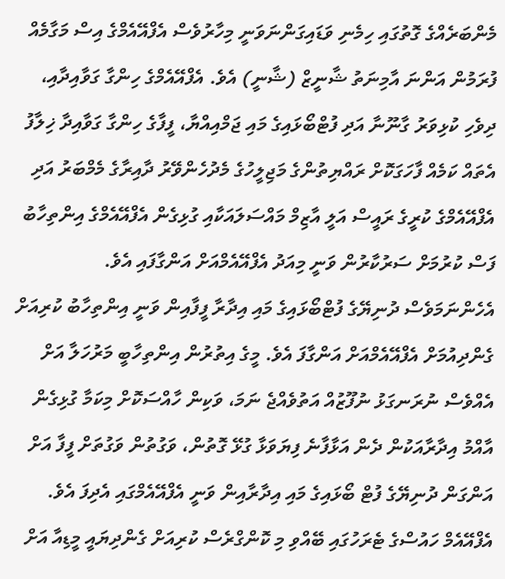މެންބަރެއްގެ ގޮތުގައި ހިމެނި ވަޑައިގަންނަވަނީ މިހާރުވެސް އެފްއޭއެމްގެ އިސް މަގާމެއް ފުރަމުން އަންނަ އާމިނަތު ޝާނީޒް (ޝާނީ) އެވެ. އެފްއޭއެމްގެ ހިންގާ ގަވާއިދާއި، ދިވެހި ކުޅިވަރު ގާނޫނާ އަދި ފުޓްބޯޅައިގެ މައި ޖަމްއިއްޔާ، ފީފާގެ ހިންގާ ގަވާއިދާ ޚިލާފު އެތައް ކަމެއް ފާހަގަކޮށް ރައްޔިތުންގެ މަޖިލީހުގެ މެދުހެންވޭރު ދާއިރާގެ މެމްބަރު އަދި އެފްއޭއެމްގެ ކުރީގެ ރައީސް އަލީ އާޒިމް މައްސަލައަކާއި ގުޅިގެން އެފްއޭއެމްގެ އިންތިހާބު ފަސް ކުރުމަށް ސަރުކާރުން ވަނީ މިއަދު އެފްއޭއެމްއަށް އަންގާފައި އެވެ. އެހެންނަމަވެސް ދުނިޔޭގެ ފުޓްބޯޅައިގެ މައި އިދާރާ ފީފާއިން ވަނީ އިންތިހާބު ކުރިއަށް ގެންދިއުމަށް އެފްއޭއެމްއަށް އަންގާފަ އެވެ. މީގެ އިތުރުން އިންތިހާބީ މަރުހަލާ އަށް އެއްވެސް ނުރަނގަޅު ނުފޫޒުއް އަތުވެއްޖެ ނަމަ، ވަކިން ހާއްސަކޮށް މިކަމާ ގުޅިގެން އާއްމު އިދާރާއަކުން ދެން އަޅާފާނެ ފިޔަވަޅާ ގުޅޭ ގޮތުން، ވަގުތުން ވަގުތަށް ފީފާ އަށް އަންގަން ދުނިޔޭގެ ފުޓް ބޯޅައިގެ މައި އިދާރާއިން ވަނީ އެފްއޭއެމްގައި އެދިފަ އެވެ. އެފްއޭއެމް ހައުސްގެ ޓެރަހުގައި ބޭއްވި މި ކޮންގްރެސް ކުރިއަށް ގެންދިޔައީ މީޑިއާ އަށް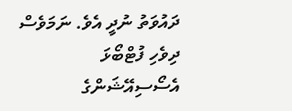ދައުވަތު ނުދީ އެވެ. ނަމަވެސް ދިވެހި ފުޓްބޯޅަ އެސޯސިއޭޝަންގެ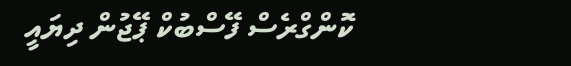ކޮންގްރެސް ފޭސްބުކް ޕޭޖުން ދިޔައީ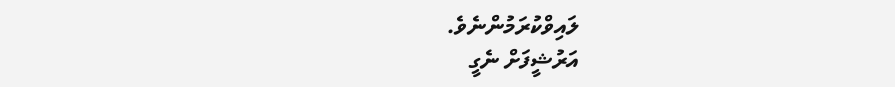ލައިވްކުރަމުންނެވެ.
އަރުޝީފަށް ނެގީ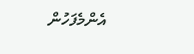އެންމެފަހުން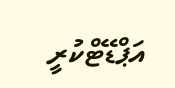އަޕްޑޭޓްކުރީ